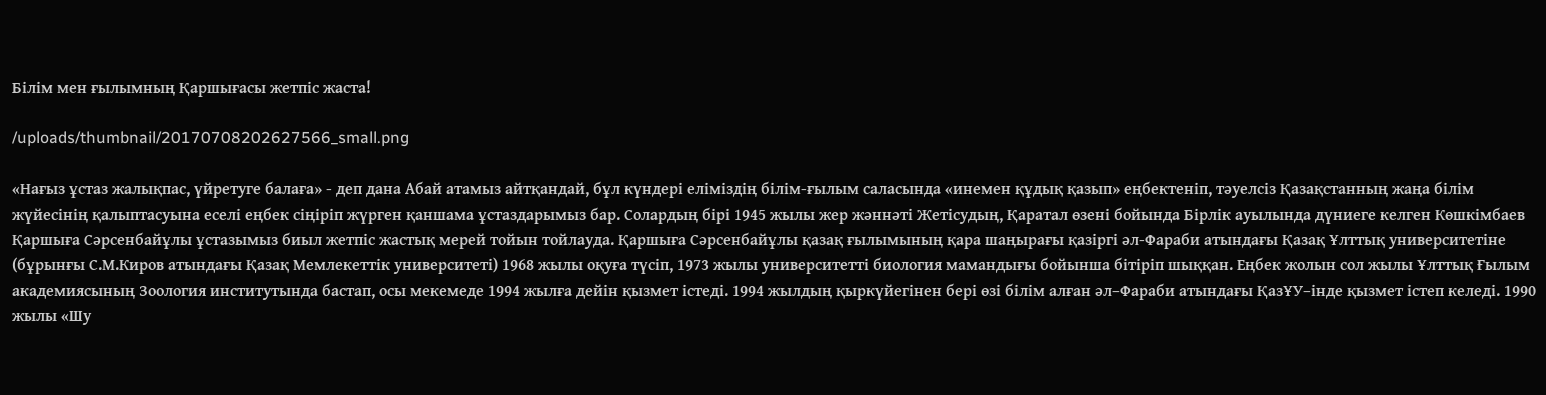Білім мен ғылымның Қаршығасы жетпіс жаста!

/uploads/thumbnail/20170708202627566_small.png

«Нағыз ұстаз жалықпас, үйретуге балаға» - деп дана Абай атамыз айтқандай, бұл күндері еліміздің білім-ғылым саласында «инемен құдық қазып» еңбектеніп, тәуелсіз Қазақстанның жаңа білім жүйесінің қалыптасуына еселі еңбек сіңіріп жүрген қаншама ұстаздарымыз бар. Солардың бірі 1945 жылы жер жәннәті Жетісудың, Қаратал өзені бойында Бірлік ауылында дүниеге келген Көшкімбаев Қаршыға Сәрсенбайұлы ұстазымыз биыл жетпіс жастық мерей тойын тойлауда. Қаршыға Сәрсенбайұлы қазақ ғылымының қара шаңырағы қазіргі әл-Фараби атындағы Қазақ Ұлттық университетіне (бұрынғы С.М.Киров атындағы Қазақ Мемлекеттік университеті) 1968 жылы оқуға түсіп, 1973 жылы университетті биология мамандығы бойынша бітіріп шыққан. Еңбек жолын сол жылы Ұлттық Ғылым академиясының Зоология институтында бастап, осы мекемеде 1994 жылға дейін қызмет істеді. 1994 жылдың қыркүйегінен бері өзі білім алған әл–Фараби атындағы ҚазҰУ–інде қызмет істеп келеді. 1990 жылы «Шу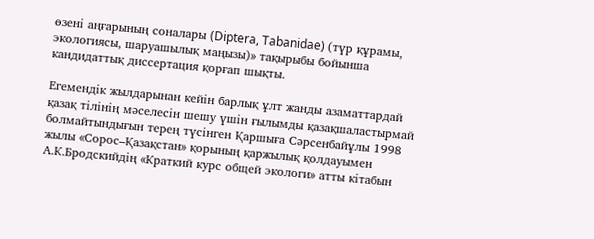өзені аңғарының соналары (Diptera, Tabanidae) (түр құрамы, экологиясы, шаруашылық маңызы)» тақырыбы бойынша кандидаттық диссертация қорғап шықты.

Егемендік жылдарынан кейін барлық ұлт жанды азаматтардай қазақ тілінің мәселесін шешу үшін ғылымды қазақшаластырмай болмайтындығын терең түсінген Қаршыға Сәрсенбайұлы 1998 жылы «Сорос–Қазақстан» қорының қаржылық қолдауымен А.К.Бродскийдің «Краткий курс общей экологи» атты кітабын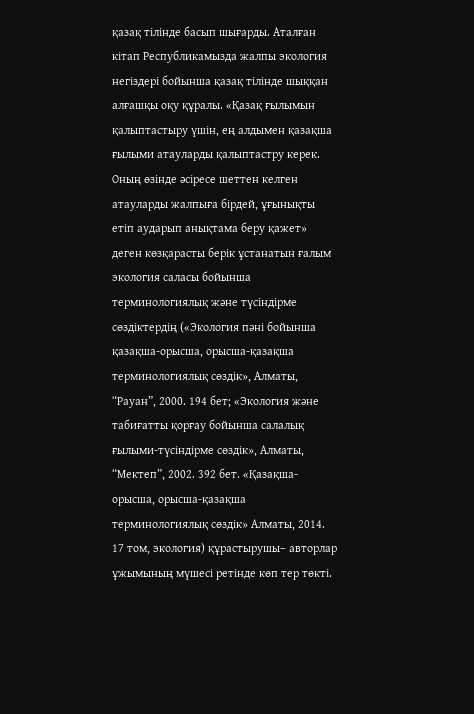қазақ тілінде басып шығарды. Аталған кітап Республикамызда жалпы экология негіздері бойынша қазақ тілінде шыққан алғашқы оқу құралы. «Қазақ ғылымын қалыптастыру үшін, ең алдымен қазақша ғылыми атауларды қалыптастру керек. Оның өзінде әсіресе шеттен келген атауларды жалпыға бірдей, ұғынықты етіп аударып анықтама беру қажет» деген көзқарасты берік ұстанатын ғалым экология саласы бойынша терминологиялық және түсіндірме сөздіктердің («Экология пәні бойынша қазақша-орысша, орысша-қазақша терминологиялық сөздік», Алматы, “Рауан”, 2000. 194 бет; «Экология және табиғатты қорғау бойынша салалық ғылыми-түсіндірме сөздік», Алматы, “Мектеп”, 2002. 392 бет. «Қазақша-орысша, орысша-қазақша терминологиялық сөздік» Алматы, 2014. 17 том, экология) құрастырушы– авторлар ұжымының мүшесі ретінде көп тер төкті.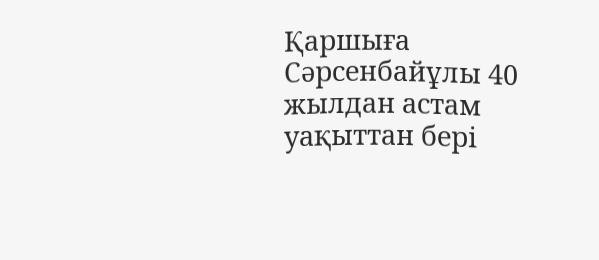Қаршыға Сәрсенбайұлы 40 жылдан астам уақыттан бері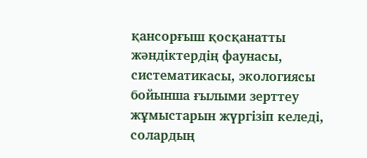қансорғыш қосқанатты жәндіктердің фаунасы, систематикасы, экологиясы бойынша ғылыми зерттеу жұмыстарын жүргізіп келеді, солардың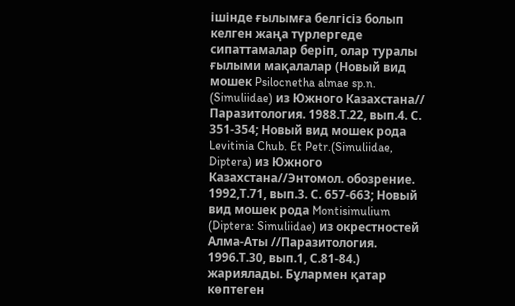ішінде ғылымға белгісіз болып келген жаңа түрлергеде сипаттамалар беріп, олар туралы ғылыми мақалалар (Новый вид мошек Psilocnetha almae sp.n. (Simuliidae) из Южного Казахстана// Паразитология. 1988.Т.22, вып.4. С. 351-354; Новый вид мошек рода Levitinia Chub. Et Petr.(Simuliidae, Diptera) из Южного Казахстана//Энтомол. обозрение. 1992,Т.71, вып.3. С. 657-663; Новый вид мошек рода Montisimulium (Diptera: Simuliidae) из окрестностей Алма-Аты //Паразитология. 1996.Т.30, вып.1, С.81-84.) жариялады. Бұлармен қатар көптеген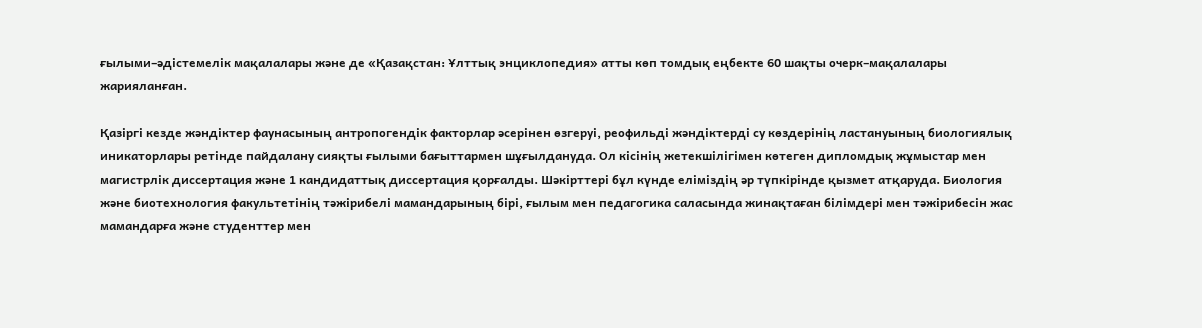ғылыми–әдістемелік мақалалары және де «Қазақстан: Ұлттық энциклопедия» атты көп томдық еңбекте 60 шақты очерк–мақалалары жарияланған.

Қазіргі кезде жәндіктер фаунасының антропогендік факторлар әсерінен өзгеруі, реофильді жәндіктерді су көздерінің ластануының биологиялық иникаторлары ретінде пайдалану сияқты ғылыми бағыттармен шұғылдануда. Ол кісінің жетекшілігімен көтеген дипломдық жұмыстар мен магистрлік диссертация және 1 кандидаттық диссертация қорғалды. Шәкірттері бұл күнде еліміздің әр түпкірінде қызмет атқаруда. Биология және биотехнология факультетінің тәжірибелі мамандарының бірі, ғылым мен педагогика саласында жинақтаған білімдері мен тәжірибесін жас мамандарға және студенттер мен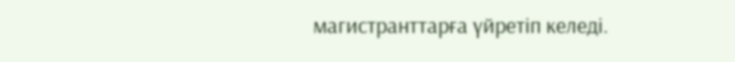магистранттарға үйретіп келеді.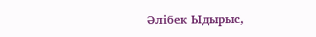Әлібек Ыдырыс,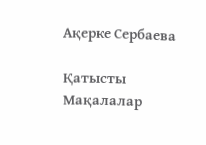Ақерке Сербаева

Қатысты Мақалалар